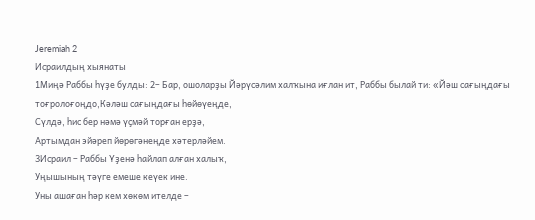Jeremiah 2
Исраилдың хыянаты
1Миңә Раббы һүҙе булды: 2– Бар, ошоларҙы Йәрүсәлим халҡына иғлан ит, Раббы былай ти: «Йәш сағыңдағы тоғролоғоңдо,Кәләш сағыңдағы һөйөүеңде,
Сүлдә, һис бер нәмә үҫмәй торған ерҙә,
Артымдан эйәреп йөрөгәнеңде хәтерләйем.
3Исраил – Раббы Үҙенә һайлап алған халыҡ,
Уңышының тәүге емеше кеүек ине.
Уны ашаған һәр кем хөкөм ителде –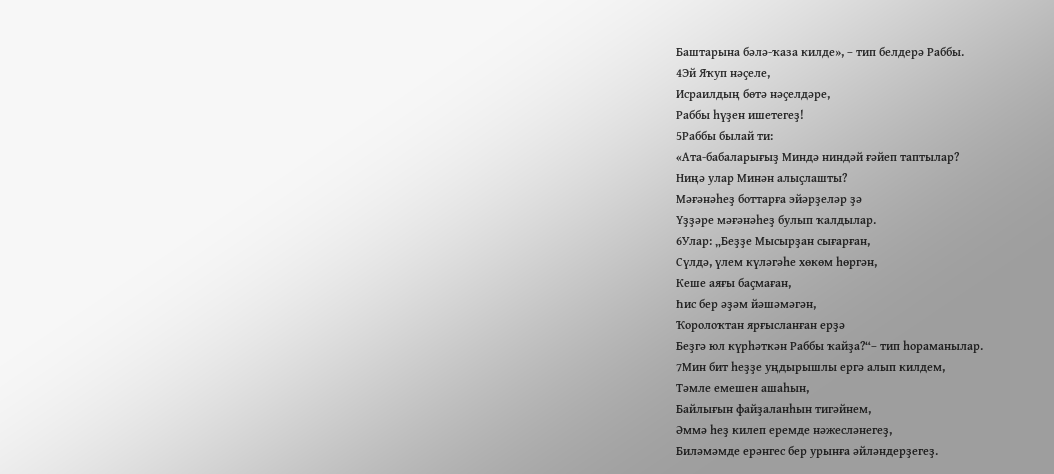Баштарына бәлә-ҡаза килде», – тип белдерә Раббы.
4Эй Яҡуп нәҫеле,
Исраилдың бөтә нәҫелдәре,
Раббы һүҙен ишетегеҙ!
5Раббы былай ти:
«Ата-бабаларығыҙ Миндә ниндәй ғәйеп таптылар?
Ниңә улар Минән алыҫлашты?
Мәғәнәһеҙ боттарға эйәрҙеләр ҙә
Үҙҙәре мәғәнәһеҙ булып ҡалдылар.
6Улар: „Беҙҙе Мысырҙан сығарған,
Сүлдә, үлем күләгәһе хөкөм һөргән,
Кеше аяғы баҫмаған,
Һис бер әҙәм йәшәмәгән,
Ҡоролоҡтан ярғысланған ерҙә
Беҙгә юл күрһәткән Раббы ҡайҙа?“– тип һораманылар.
7Мин бит һеҙҙе уңдырышлы ергә алып килдем,
Тәмле емешен ашаһын,
Байлығын файҙаланһын тигәйнем,
Әммә һеҙ килеп еремде нәжесләнегеҙ,
Биләмәмде ерәнгес бер урынға әйләндерҙегеҙ.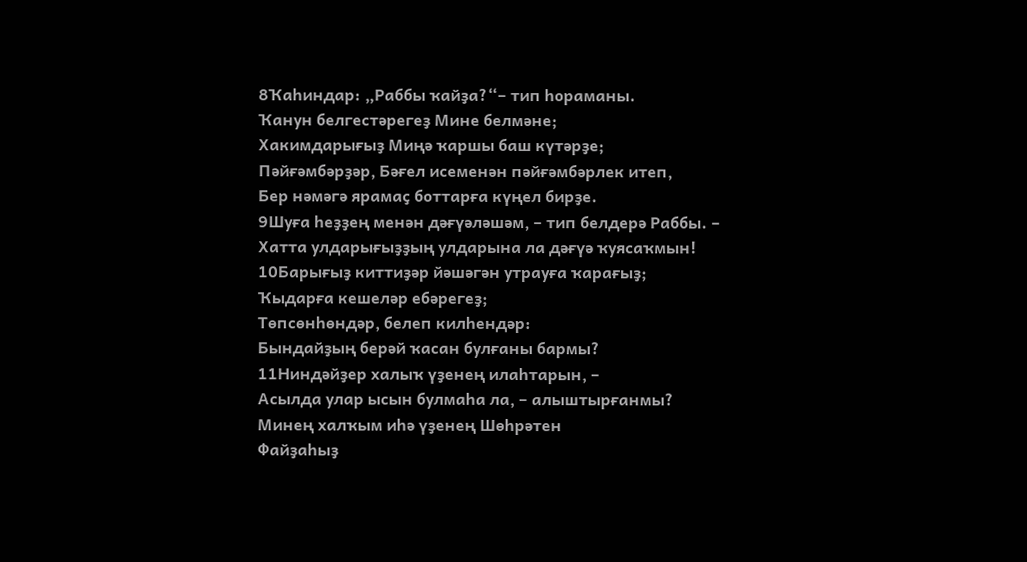8Ҡаһиндар: „Раббы ҡайҙа?“– тип һораманы.
Ҡанун белгестәрегеҙ Мине белмәне;
Хакимдарығыҙ Миңә ҡаршы баш күтәрҙе;
Пәйғәмбәрҙәр, Бәғел исеменән пәйғәмбәрлек итеп,
Бер нәмәгә ярамаҫ боттарға күңел бирҙе.
9Шуға һеҙҙең менән дәғүәләшәм, – тип белдерә Раббы. –
Хатта улдарығыҙҙың улдарына ла дәғүә ҡуясаҡмын!
10Барығыҙ киттиҙәр йәшәгән утрауға ҡарағыҙ;
Ҡыдарға кешеләр ебәрегеҙ;
Төпсөнһөндәр, белеп килһендәр:
Бындайҙың берәй ҡасан булғаны бармы?
11Ниндәйҙер халыҡ үҙенең илаһтарын, –
Асылда улар ысын булмаһа ла, – алыштырғанмы?
Минең халҡым иһә үҙенең Шөһрәтен
Файҙаһыҙ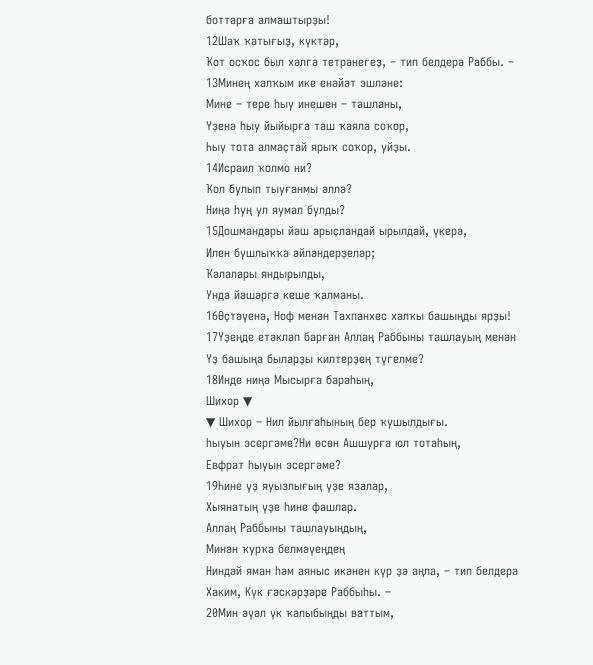боттарға алмаштырҙы!
12Шаҡ ҡатығыҙ, күктәр,
Ҡот осҡос был хәлгә тетрәнегеҙ, – тип белдерә Раббы. –
13Минең халҡым ике енәйәт эшләне:
Мине – тере һыу инешен – ташланы,
Үҙенә һыу йыйырға таш ҡаяла соҡор,
Һыу тота алмаҫтай ярыҡ соҡор, уйҙы.
14Исраил ҡолмо ни?
Ҡол булып тыуғанмы әллә?
Ниңә һуң ул яумал булды?
15Дошмандары йәш арыҫландай ырылдай, үкерә,
Илен бушлыҡҡа әйләндерҙеләр;
Ҡалалары яндырылды,
Унда йәшәргә кеше ҡалманы.
16Өҫтәүенә, Ноф менән Тахпанхес халҡы башыңды ярҙы!
17Үҙеңде етәкләп барған Аллаң Раббыны ташлауың менән
Үҙ башыңа быларҙы килтерҙең түгелме?
18Инде ниңә Мысырға бараһың,
Шихор ▼
▼ Шихор – Нил йылғаһының бер ҡушылдығы.
һыуын эсергәме?Ни өсөн Ашшурға юл тотаһың,
Евфрат һыуын эсергәме?
19Һине үҙ яуызлығың үҙе язалар,
Хыянатың үҙе һине фашлар.
Аллаң Раббыны ташлауыңдың,
Минән ҡурҡа белмәүеңдең
Ниндәй яман һәм аяныс икәнен күр ҙә аңла, – тип белдерә Хаким, Күк ғәскәрҙәре Раббыһы. –
20Мин әүәл үк ҡалыбыңды ваттым,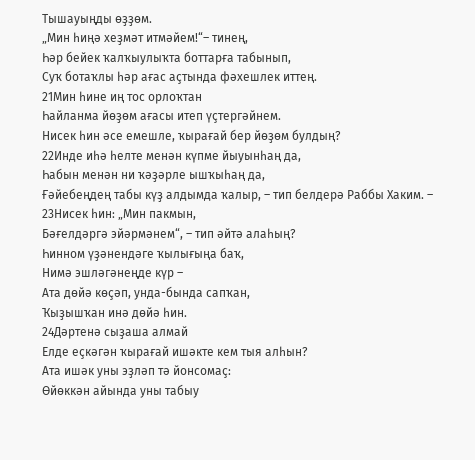Тышауыңды өҙҙөм.
„Мин һиңә хеҙмәт итмәйем!“– тинең,
Һәр бейек ҡалҡыулыҡта боттарға табынып,
Суҡ ботаҡлы һәр ағас аҫтында фәхешлек иттең.
21Мин һине иң тос орлоҡтан
Һайланма йөҙөм ағасы итеп үҫтергәйнем.
Нисек һин әсе емешле, ҡырағай бер йөҙөм булдың?
22Инде иһә һелте менән күпме йыуынһаң да,
Һабын менән ни ҡәҙәрле ышҡыһаң да,
Ғәйебеңдең табы күҙ алдымда ҡалыр, – тип белдерә Раббы Хаким. –
23Нисек һин: „Мин пакмын,
Бәғелдәргә эйәрмәнем“, – тип әйтә алаһың?
Һинном үҙәнендәге ҡылығыңа баҡ,
Нимә эшләгәнеңде күр –
Ата дөйә көҫәп, унда-бында сапҡан,
Ҡыҙышҡан инә дөйә һин.
24Дәртенә сыҙаша алмай
Елде еҫкәгән ҡырағай ишәкте кем тыя алһын?
Ата ишәк уны эҙләп тә йонсомаҫ:
Өйөккән айында уны табыу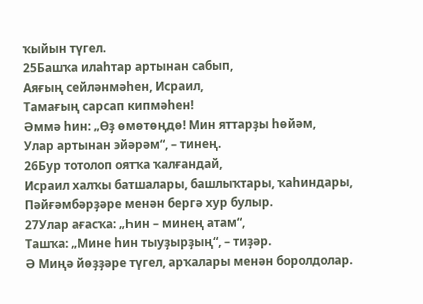ҡыйын түгел.
25Башҡа илаһтар артынан сабып,
Аяғың сейләнмәһен, Исраил,
Тамағың сарсап кипмәһен!
Әммә һин: „Өҙ өмөтөңдө! Мин яттарҙы һөйәм,
Улар артынан эйәрәм“, – тинең.
26Бур тотолоп оятҡа ҡалғандай,
Исраил халҡы батшалары, башлыҡтары, ҡаһиндары,
Пәйғәмбәрҙәре менән бергә хур булыр.
27Улар ағасҡа: „Һин – минең атам“,
Ташҡа: „Мине һин тыуҙырҙың“, – тиҙәр.
Ә Миңә йөҙҙәре түгел, арҡалары менән боролдолар.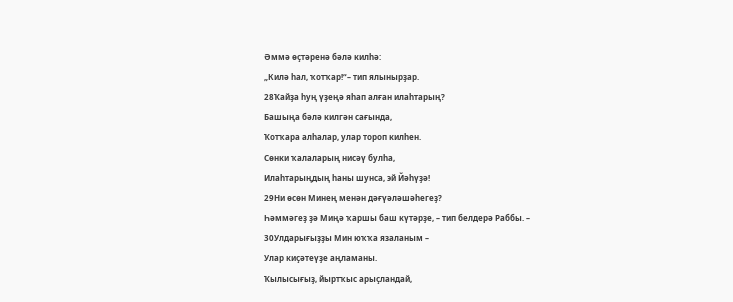Әммә өҫтәренә бәлә килһә:
„Килә һал, ҡотҡар!“– тип ялынырҙар.
28Ҡайҙа һуң үҙеңә яһап алған илаһтарың?
Башыңа бәлә килгән сағында,
Ҡотҡара алһалар, улар тороп килһен.
Сөнки ҡалаларың нисәү булһа,
Илаһтарыңдың һаны шунса, эй Йәһүҙә!
29Ни өсөн Минең менән дәғүәләшәһегеҙ?
Һәммәгеҙ ҙә Миңә ҡаршы баш күтәрҙе, – тип белдерә Раббы. –
30Улдарығыҙҙы Мин юҡҡа язаланым –
Улар киҫәтеүҙе аңламаны.
Ҡылысығыҙ, йыртҡыс арыҫландай,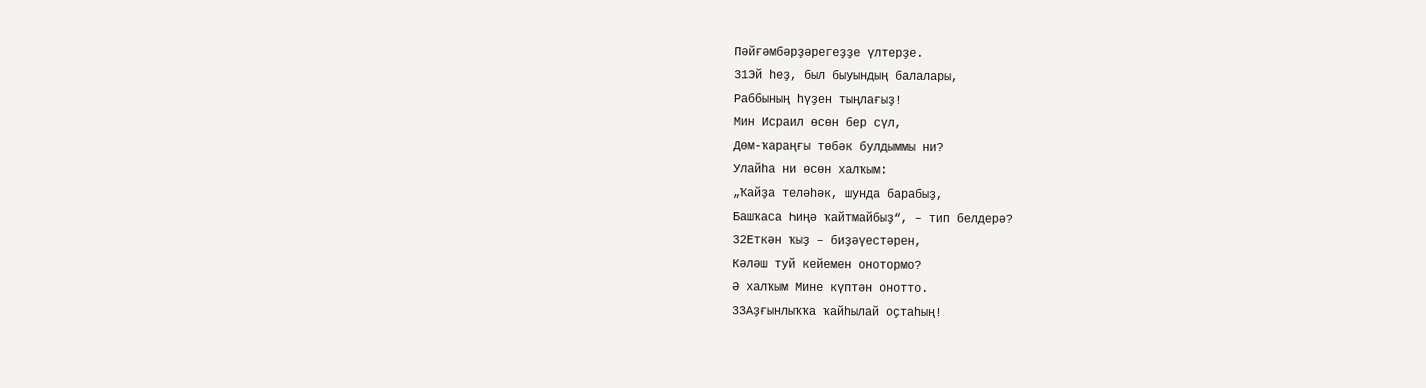Пәйғәмбәрҙәрегеҙҙе үлтерҙе.
31Эй һеҙ, был быуындың балалары,
Раббының һүҙен тыңлағыҙ!
Мин Исраил өсөн бер сүл,
Дөм-ҡараңғы төбәк булдыммы ни?
Улайһа ни өсөн халҡым:
„Ҡайҙа теләһәк, шунда барабыҙ,
Башҡаса Һиңә ҡайтмайбыҙ“, – тип белдерә?
32Еткән ҡыҙ – биҙәүестәрен,
Кәләш туй кейемен онотормо?
Ә халҡым Мине күптән онотто.
33Аҙғынлыҡҡа ҡайһылай оҫтаһың!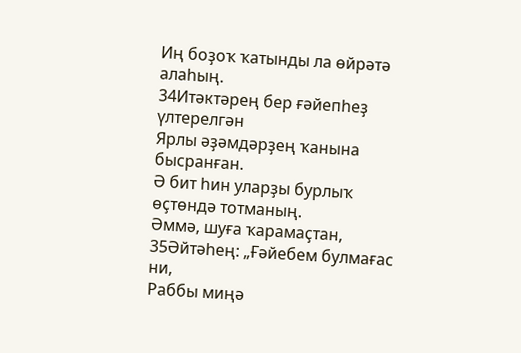Иң боҙоҡ ҡатынды ла өйрәтә алаһың.
34Итәктәрең бер ғәйепһеҙ үлтерелгән
Ярлы әҙәмдәрҙең ҡанына бысранған.
Ә бит һин уларҙы бурлыҡ өҫтөндә тотманың.
Әммә, шуға ҡарамаҫтан,
35Әйтәһең: „Ғәйебем булмағас ни,
Раббы миңә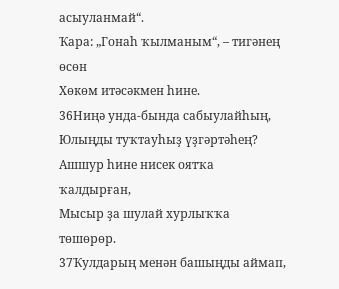асыуланмай“.
Ҡара: „Гонаһ ҡылманым“, – тигәнең өсөн
Хөкөм итәсәкмен һине.
36Ниңә унда-бында сабыулайһың,
Юлыңды туҡтауһыҙ үҙгәртәһең?
Ашшур һине нисек оятҡа ҡалдырған,
Мысыр ҙа шулай хурлыҡҡа төшөрөр.
37Ҡулдарың менән башыңды аймап,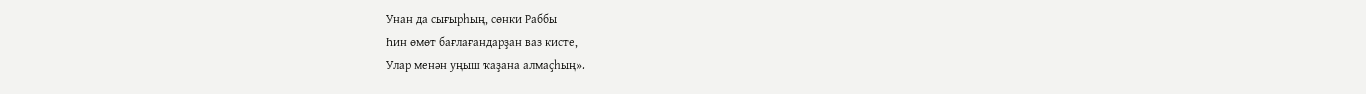Унан да сығырһың, сөнки Раббы
Һин өмөт бағлағандарҙан ваз кисте,
Улар менән уңыш ҡаҙана алмаҫһың».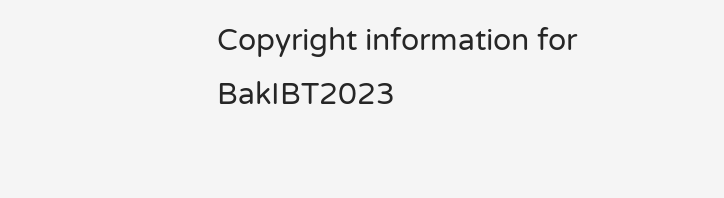Copyright information for
BakIBT2023